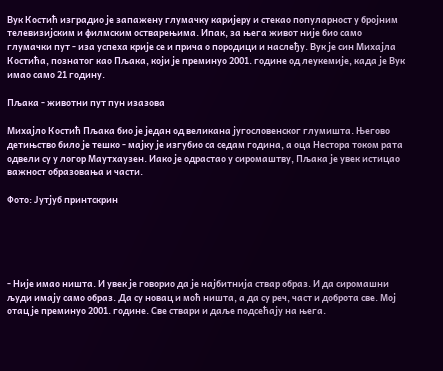Вук Костић изградио је запажену глумачку каријеру и стекао популарност у бројним телевизијским и филмским остварењима. Ипак, за њега живот није био само глумачки пут - иза успеха крије се и прича о породици и наслеђу. Вук је син Михајла Костића, познатог као Пљака, који је преминуо 2001. године од леукемије, када је Вук имао само 21 годину.

Пљака - животни пут пун изазова

Михајло Костић Пљака био је један од великана југословенског глумишта. Његово детињство било је тешко - мајку је изгубио са седам година, а оца Нестора током рата одвели су у логор Маутхаузен. Иако је одрастао у сиромаштву, Пљака је увек истицао важност образовања и части.

Фото: Јутјуб принтскрин





- Није имао ништа. И увек је говорио да је најбитнија ствар образ. И да сиромашни људи имају само образ. Да су новац и моћ ништа, а да су реч, част и доброта све. Мој отац је преминуо 2001. године. Све ствари и даље подсећају на њега.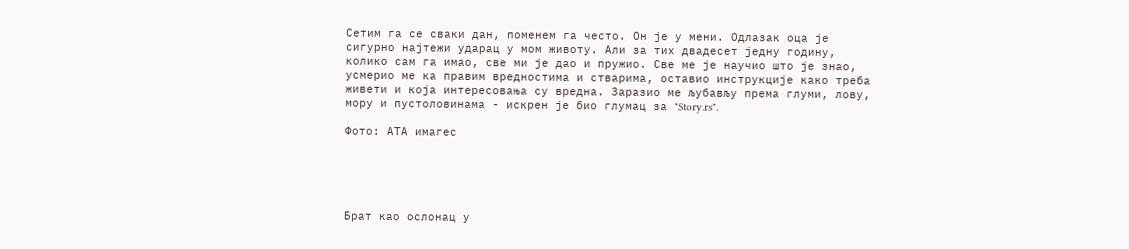Сетим га се сваки дан, поменем га често. Он је у мени. Одлазак оца је сигурно најтежи ударац у мом животу. Али за тих двадесет једну годину, колико сам га имао, све ми је дао и пружио. Све ме је научио што је знао, усмерио ме ка правим вредностима и стварима, оставио инструкције како треба живети и која интересовања су вредна. Заразио ме љубављу према глуми, лову, мору и пустоловинама - искрен је био глумац за "Story.rs".

Фото: АТА имагес





Брат као ослонац у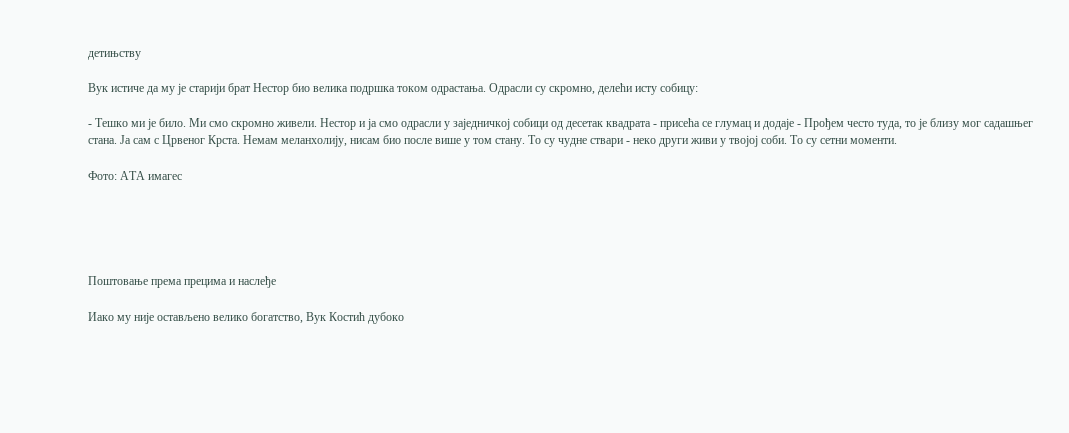детињству

Вук истиче да му је старији брат Нестор био велика подршка током одрастања. Одрасли су скромно, делећи исту собицу:

- Тешко ми је било. Ми смо скромно живели. Нестор и ја смо одрасли у заједничкој собици од десетак квадрата - присећа се глумац и додаје - Прођем често туда, то је близу мог садашњег стана. Ја сам с Црвеног Крста. Немам меланхолију, нисам био после више у том стану. То су чудне ствари - неко други живи у твојој соби. То су сетни моменти.

Фото: АТА имагес





Поштовање према прецима и наслеђе

Иако му није остављено велико богатство, Вук Костић дубоко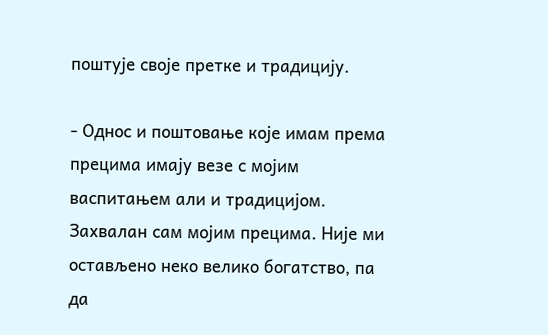поштује своје претке и традицију.

- Однос и поштовање које имам према прецима имају везе с мојим васпитањем али и традицијом. Захвалан сам мојим прецима. Није ми остављено неко велико богатство, па да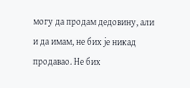могу да продам дедовину, али и да имам, не бих је никад продавао. Не бих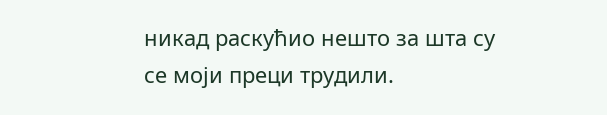никад раскућио нешто за шта су се моји преци трудили.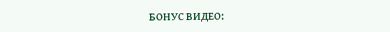БОНУС ВИДЕО: